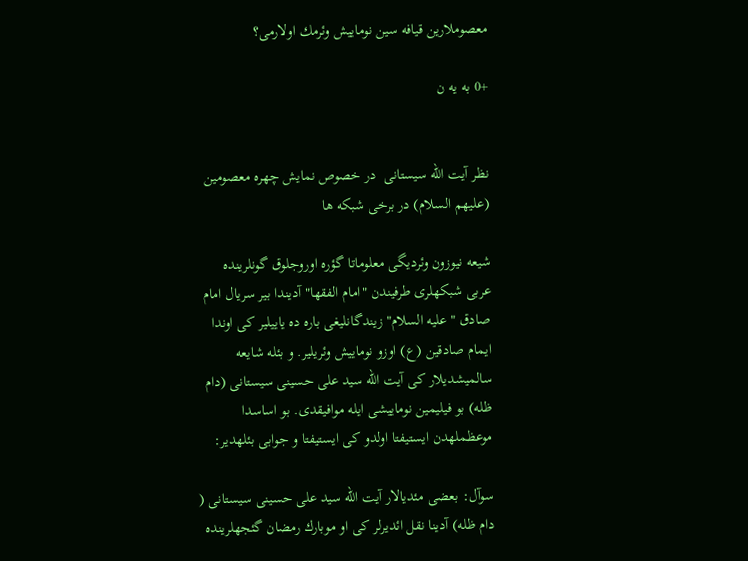معصوملارین قیافه سین نوماییش وئرمك اولارمی؟

+0 به یه ن


نظر آیت الله سیستانی  در خصوص نمایش چهره معصومین (علیهم السلام) در برخی شبكه ها

شیعه نیوزون وئردیگی معلوماتا گؤره اوروجلوق گونلرینده عربی شبكهلری طرفیندن "امام الفقها" آدیندا بیر سریال امام صادق "علیه السلام" زیندگانلیغی باره ده یاییلیر كی اوندا ایمام صادقین (ع) اوزو نوماییش وئریلیر. و بئله شایعه سالمیشدیلار كی آیت الله سید علی حسینی سیستانی (دام ظله) بو فیلیمین نوماییشی ایله موافیقدی. بو اساسدا موعظملهدن ایستیفتا اولدو كی ایستیفتا و جوابی بئلهدیر:

سوآل: بعضی مئدیالار آیت الله سید علی حسینی سیستانی ( دام ظله) آدینا نقل ائدیرلر كی او موبارك رمضان گئجهلرینده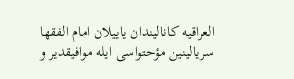العراقیه كانالیندان یاییلان امام الفقها سریالینین مؤحتواسی ایله موافیقدیر و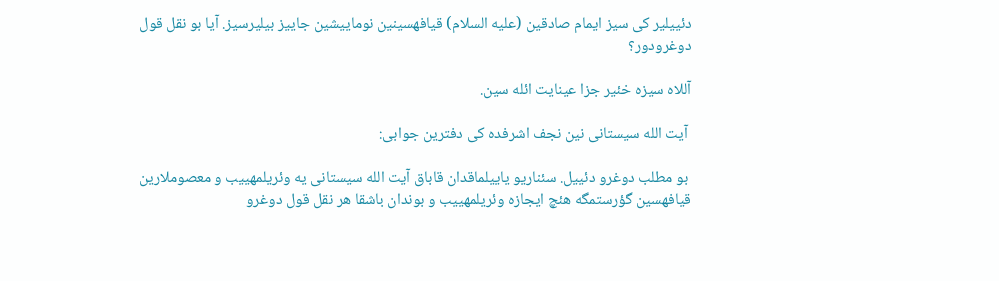دئییلیر كی سیز ایمام صادقین (علیه السلام) قیافهسینین نوماییشین جاییز بیلیرسیز. آیا بو نقل قول دوغرودور؟

آللاه سیزه خئیر جزا عینایت ائله سین.

 آیت الله سیستانی نین نجف اشرفده كی دفترین جوابی:

 بو مطلب دوغرو دئییل. سئناریو یاییلماقدان قاباق آیت الله سیستانی یه وئریلمهییب و معصوملارین قیافهسین گؤرستمگه هئچ ایجازه وئریلمهییب و بوندان باشقا هر نقل قول دوغرو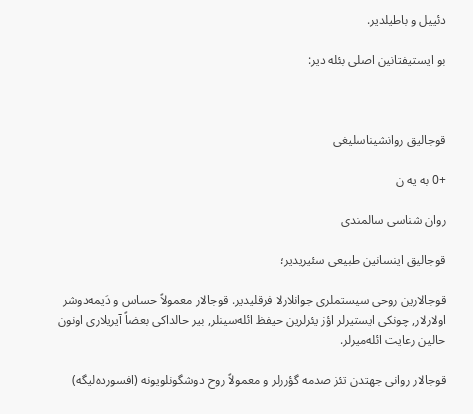دئییل و باطیلدیر.

بو ایستیفتانین اصلی بئله دیر:



قوجالیق روانشیناسلیغی

+0 به یه ن

روان ‌شناسی سالمندی

قوجالیق اینسانین طبیعی سئیریدیر؛

قوجالارین روحی سیستملری جوانلارلا فرقلیدیر. قوجالار معمولاً حساس و دَیمه‌دوشر اولارلار, چونكی ایستیرلر اؤز یئرلرین حیفظ ائله‌سینلر, بیر حالداكی بعضاً آیریلاری اونون حالین رعایت ائله‌میرلر.

قوجالار روانی جهتدن تئز صدمه گؤررلر و معمولاً روح دوشگونلویونه (افسورده‌لیگه)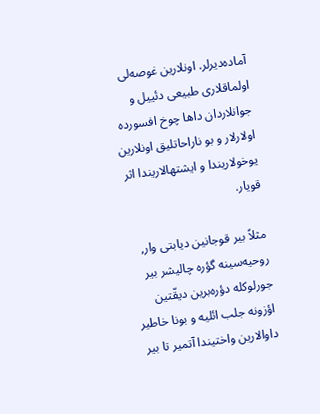آماده‌دیرلر. اونلارین غوصه‌لی اولماقلاری طبیعی دئییل و جوانلاردان داها چوخ افسورده اولارلار و بو ناراحاتلیق اونلارین یوخولاریندا و ایشتهالاریندا اثر قویار.

مثلاً بیر قوجانین دیابتی وار, روحیه‌سینه گؤره چالیشر بیر جورلوكله دؤره‌برین دیقّتین اؤزونه جلب ائلیه و بونا خاطیر داوالارین واختیندا آتمیر تا بیر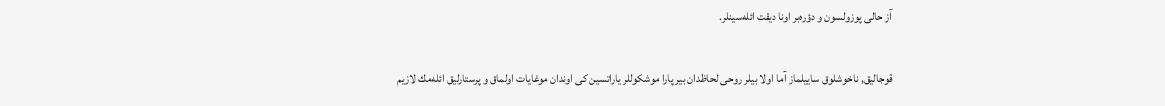آز حالی پوزولسون و دؤره‌بر اونا دیقت ائله‌سینلر.

قوجالیق, ناخوشلوق ساییلماز آما اولا بیلر روحی لحاظدان بیر پارا موشكوللر یاراتسین كی اوندان موغایات اولماق و پرستارلیق ائله‌مك لازیم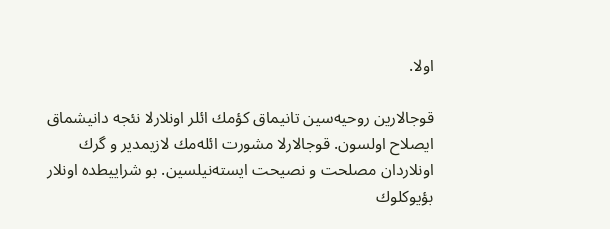اولا.

قوجالارین روحیه‌سین تانیماق كؤمك ائلر اونلارلا نئجه دانیشماق ایصلاح اولسون. قوجالارلا مشورت ائله‌مك لازیمدیر و گرك اونلاردان مصلحت و نصیحت ایسته‌نیلسین. بو شراییطده اونلار بؤیوكلوك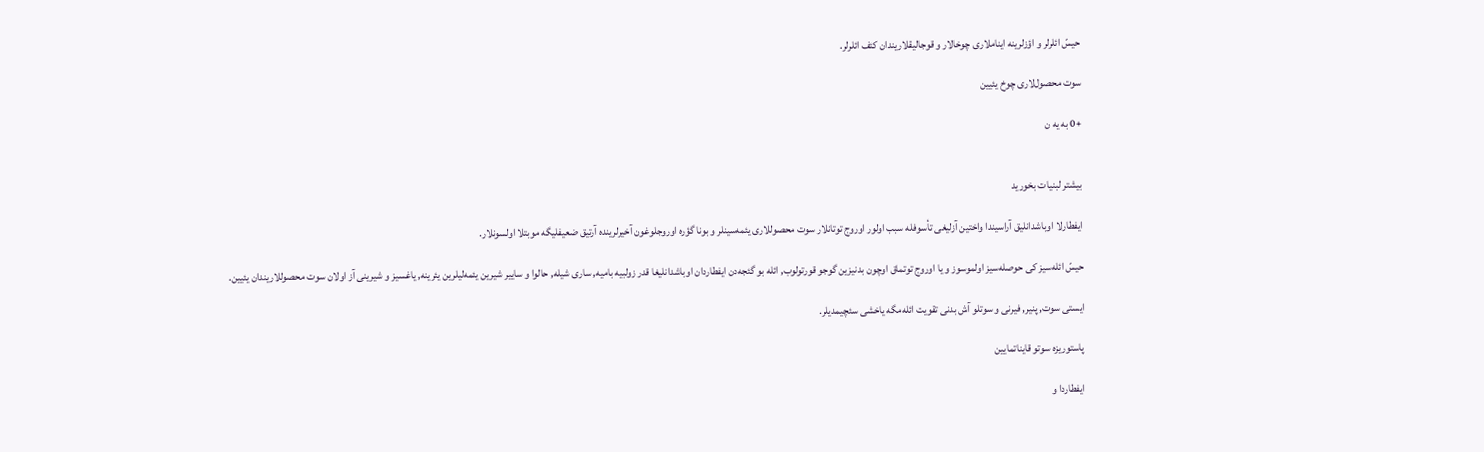حیسّ ائلرلر و اؤزلرینه ایناملاری چوخالار و قوجالیقلاریندان كئف ائلرلر.

سوت محصول‌لاری چوخ یئیین

+0 به یه ن


بیشتر لبنیات بخورید

ایفطارلا اوباشدانلیق آراسیندا واختین آزلیغی تأسوفله سبب اولور اوروج توتانلار سوت محصوللاری یئمه‌سینلر و بونا گؤره اوروجلوغون آخیرلرینده آرتیق ضعیفلیگه موبتلا اولسونلار.

حیسّ ائله‌سیز كی حوصله‌سیز اولموسوز و یا اوروج توتماق اوچون بدنیزین گوجو قورتولوب, ائله بو گئجه‌دن ایفطاردان اوباشدانلیغا قدر زولبیه بامیه, ساری شیله, حالوا و ساییر شیرین یئمه‌لیلرین یئرینه, یاغسیز و شیرینی آز اولان سوت محصوللاریندان یئیین.

ایستی سوت, پنیر, فیرنی و سوتلو آش بدنی تقویت ائله‌مگه یاخشی سئچیمدیلر.

پاستوریزه سوتو قایناتمایین

ایفطاردا و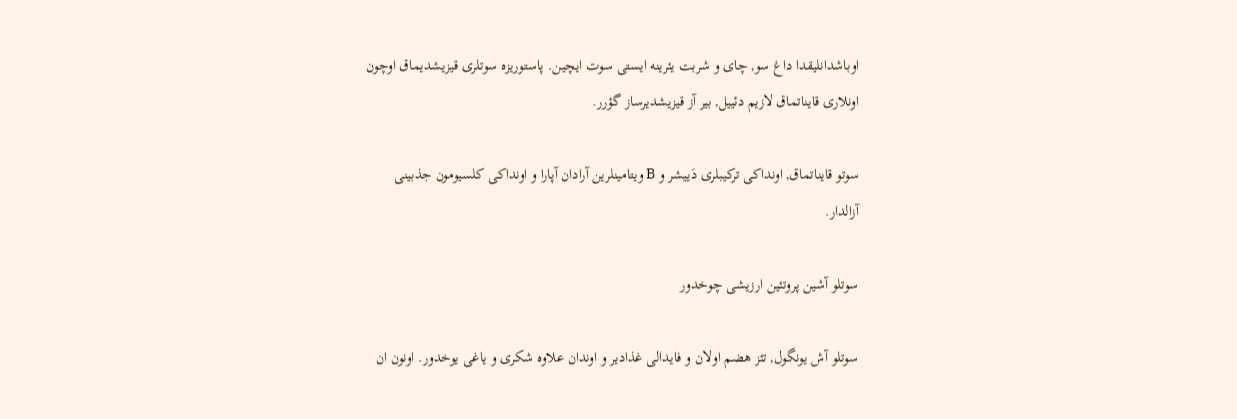اوباشدانلیقدا داغ سو, چای و شربت یئرینه ایستی سوت ایچین. پاستوریزه سوتلری قیزیشدیماق اوچون اونلاری قایناتماق لازیم دئییل, بیر آز قیزیشدیرساز گؤرر.

سوتو قایناتماق, اونداكی تركیبلری دَییشر و B ویتامینلرین آرادان آپارا و اونداكی كلسیومون جذبینی آزالدار.

سوتلو آشین پروتئین ارزیشی چوخدور

سوتلو آش یونگول, تئز هضم اولان و فایدالی غذادیر و اوندان علاوه شكری و یاغی یوخدور. اونون ان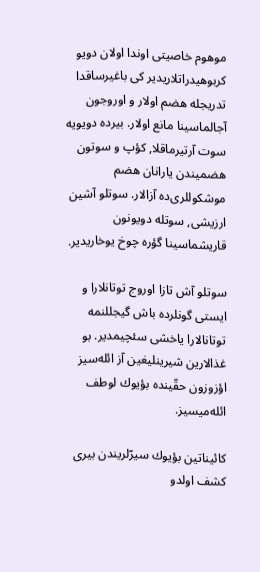موهوم خاصیتی اوندا اولان دویو كربوهیدراتلاریدیر كی باغیرساقدا تدریجله هضم اولار و اوروجون آجالماسینا مانع اولار. بیرده دویویه سوت آرتیرماقلا, كؤپ و سوتون هضمیندن یارانان هضم موشكوللری‌ده آزالار. سوتلو آشین ارزیشی, سوتله دویونون قاریشماسینا گؤره چوخ یوخاریدیر.

سوتلو آش تازا اوروج توتانلارا و ایستی گونلرده باش گیجللنمه توتانالارا یاخشی سئچیمدیر. بو غذالارین شیرینلیغین آز ائله‌سیز اؤزوزون حقّینده بؤیوك لوطف ائله‌میسیز.

كائیناتین بؤیوك سیرّلریندن بیری كشف اولدو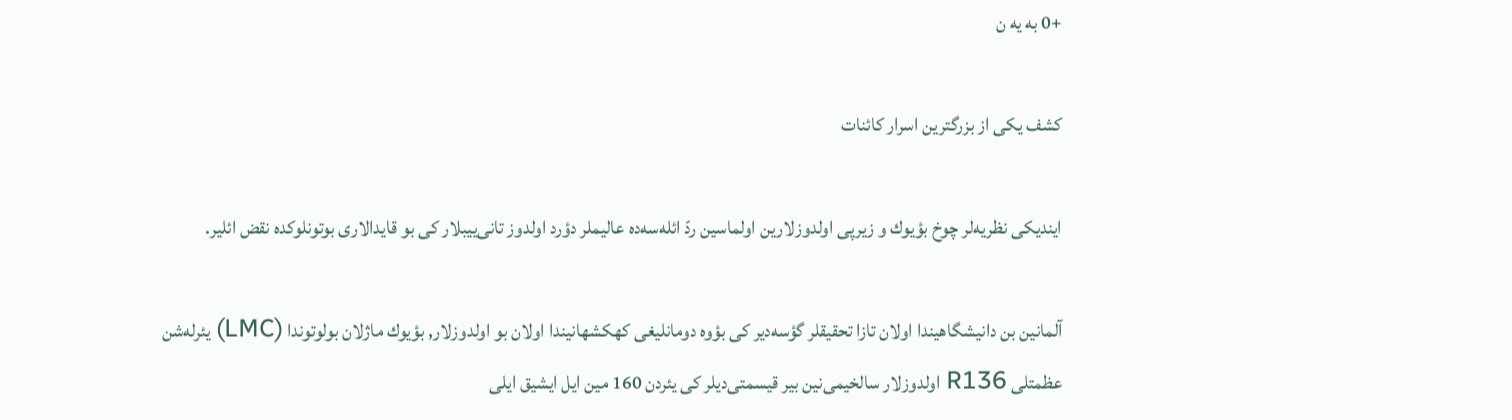+0 به یه ن

كشف یكی از بزرگترین اسرار كائنات

ایندیكی نظریه‌لر چوخ بؤیوك و زیرپی اولدوزلارین اولماسین ردّ ائله‌سه‌ده عالیملر دؤرد اولدوز تانی‌ییبلار كی بو قایدالاری بوتونلوكده نقض ائلیر.

آلمانین بن دانیشگاهیندا اولان تازا تحقیقلر گؤسه‌دیر كی بؤوه دومانلیغی كهكشهانیندا اولان بو اولدوزلار, بؤیوك ماژلان بولوتوندا (LMC) یئرله‌شن عظمتلی R136 اولدوزلار سالخیمی‌نین بیر قیسمتی‌دیلر كی یئردن 160 مین ایل ایشیق ایلی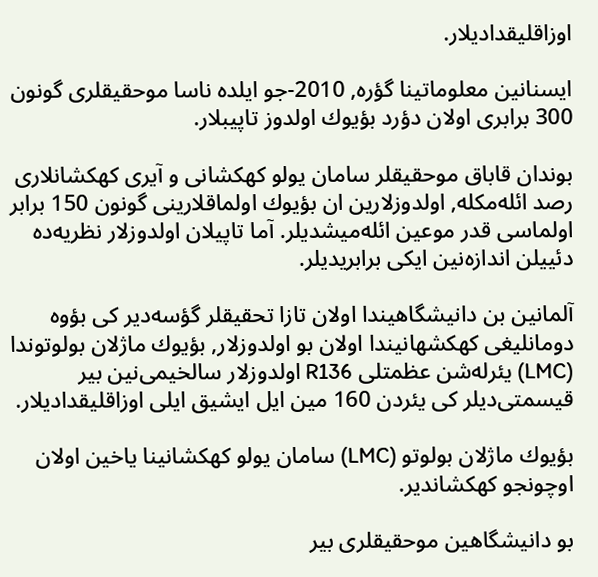اوزاقلیقدادیلار.

ایسنانین معلوماتینا گؤره, 2010-جو ایلده ناسا موحقیقلری گونون 300 برابری اولان دؤرد بؤیوك اولدوز تاپیبلار.

بوندان قاباق موحقیقلر سامان یولو كهكشانی و آیری كهكشانلاری رصد ائله‌مكله, اولدوزلارین ان بؤیوك اولماقلارینی گونون 150 برابر اولماسی قدر موعین ائله‌میشدیلر. آما تاپیلان اولدوزلار نظریه‌ده دئییلن اندازه‌نین ایكی برابریدیلر.

آلمانین بن دانیشگاهیندا اولان تازا تحقیقلر گؤسه‌دیر كی بؤوه دومانلیغی كهكشهانیندا اولان بو اولدوزلار, بؤیوك ماژلان بولوتوندا (LMC) یئرله‌شن عظمتلی R136 اولدوزلار سالخیمی‌نین بیر قیسمتی‌دیلر كی یئردن 160 مین ایل ایشیق ایلی اوزاقلیقدادیلار.

بؤیوك ماژلان بولوتو (LMC) سامان یولو كهكشانینا یاخین اولان اوچونجو كهكشاندیر.

بو دانیشگاهین موحقیقلری بیر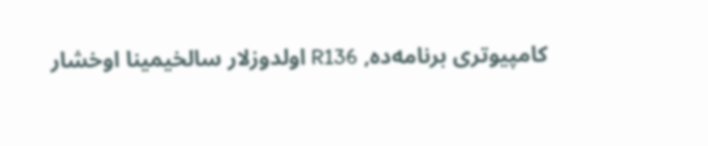كامپیوتری برنامه‌ده, R136 اولدوزلار سالخیمینا اوخشار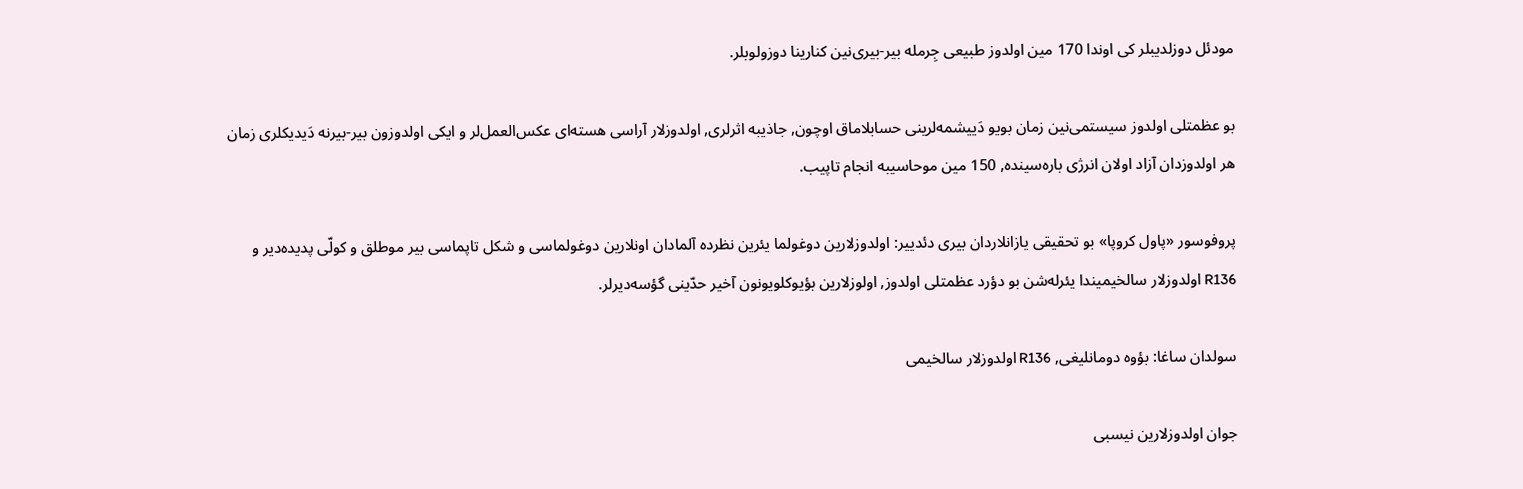مودئل دوزلدیبلر كی اوندا 170 مین اولدوز طبیعی جِرمله بیر-بیری‌نین كنارینا دوزولوبلر.

بو عظمتلی اولدوز سیستمی‌نین زمان بویو دَییشمه‌لرینی حسابلاماق اوچون, جاذیبه اثرلری, اولدوزلار آراسی هسته‌ای عكس‌العمل‌لر و ایكی اولدوزون بیر-بیرنه دَیدیكلری زمان هر اولدوزدان آزاد اولان انرژی باره‌سینده, 150 مین موحاسیبه انجام تاپیب.

پروفوسور «پاول كروپا» بو تحقیقی یازانلاردان بیری دئدییر: اولدوزلارین دوغولما یئرین نظرده آلمادان اونلارین دوغولماسی و شكل تاپماسی بیر موطلق و كولّی پدیده‌دیر و  R136 اولدوزلار سالخیمیندا یئرله‌شن بو دؤرد عظمتلی اولدوز, اولوزلارین بؤیوكلویونون آخیر حدّینی گؤسه‌دیرلر.

سولدان ساغا: بؤوه دومانلیغی, R136 اولدوزلار سالخیمی

جوان اولدوزلارین نیسبی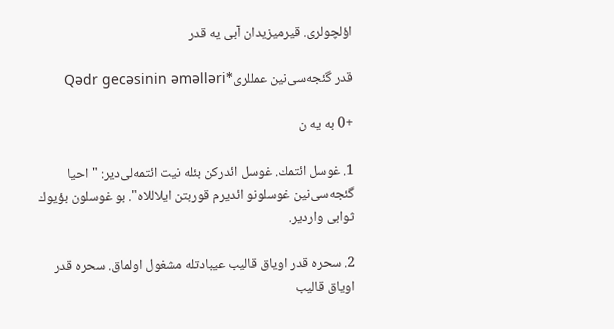اؤلچولری. قیرمیزیدان آبی یه قدر

قدر گئجه‌سی‌نین عمللری*Qədr gecəsinin əməlləri

+0 به یه ن

1. غوسل ائتمك. غوسل ائدركن بئله نیت ائتمه‌لی‌دیر: "احیا گئجه‌سی‌نین غوسلونو ائدیرم قوربتن ایلاللاه". بو غوسلون بؤیوك ثوابی واردیر.

2. سحره قدر اویاق قالیب عیبادتله مشغول اولماق. سحره قدر اویاق قالیب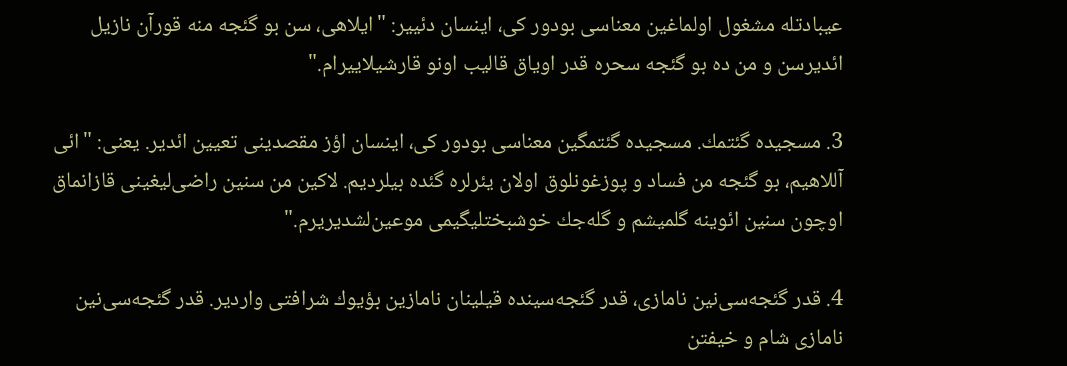عیبادتله مشغول اولماغین معناسی بودور كی، اینسان دئییر: "ایلاهی، سن بو گئجه منه قورآن نازیل ائدیرسن و من ده بو گئجه سحره قدر اویاق قالیب اونو قارشیلاییرام."

3. مسجیده گئتمك. مسجیده گئتمگین معناسی بودور كی، اینسان اؤز مقصدینی تعیین ائدیر. یعنی: "ائی آللاهیم، بو گئجه من فساد و پوزغونلوق اولان یئرلره گئده بیلردیم. لاكین من سنین راضی‌لیغینی قازانماق اوچون سنین ائوینه گلمیشم و گله‌جك خوشبختلیگیمی موعین‌لشدیریرم."

4. قدر گئجه‌سی‌نین نامازی، قدر گئجه‌سینده قیلینان نامازین بؤیوك شرافتی واردیر. قدر گئجه‌سی‌نین نامازی شام و خیفتن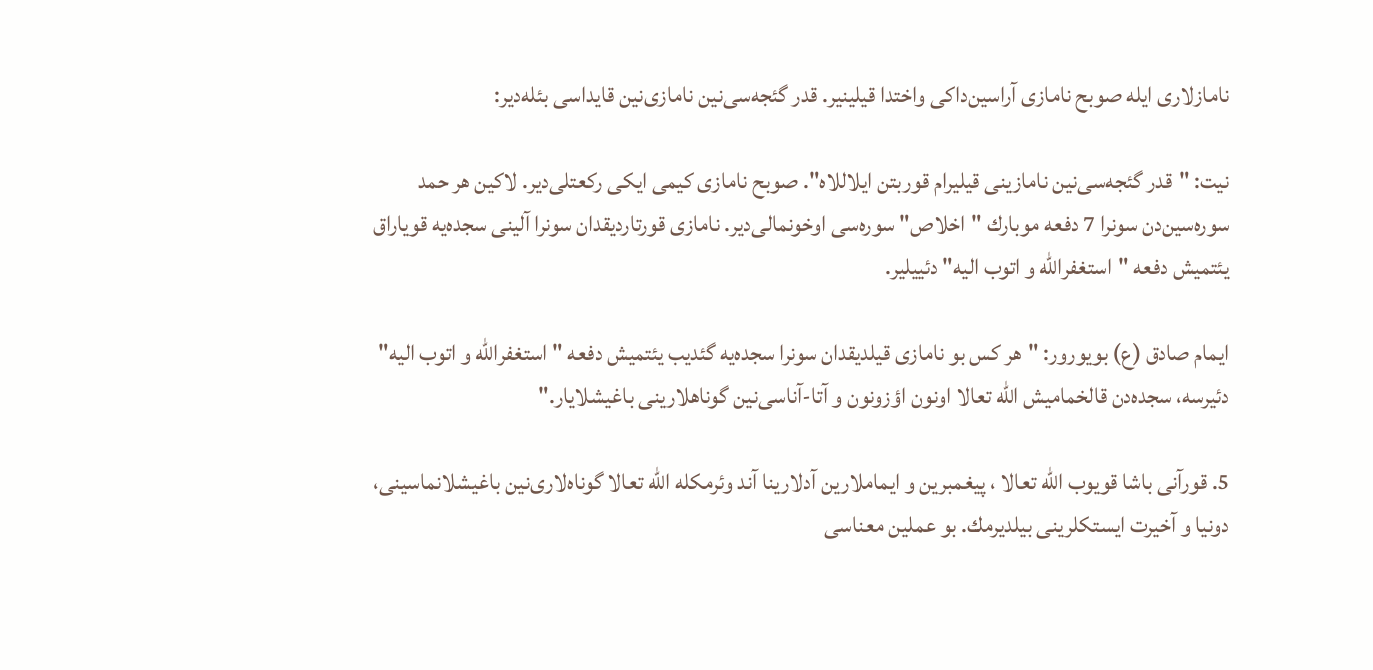نامازلاری ایله صوبح نامازی آراسین‌داكی واختدا قیلینیر. قدر گئجه‌سی‌نین نامازی‌نین قایداسی بئله‌دیر:

نیت: "قدر گئجه‌سی‌نین نامازینی قیلیرام قوربتن ایلاللاه". صوبح نامازی كیمی ایكی ركعتلی‌دیر. لاكین هر حمد سوره‌سین‌دن سونرا 7 دفعه موبا‌رك "اخلاص" سوره‌سی اوخونما‌لی‌دیر. نامازی قورتاردیقدان سونرا آلینی سجده‌یه قویا‌راق یئتمیش دفعه "استغفرالله و اتوب الیه" دئییلیر.

ایمام صادق (ع) بویورور: "هر كس بو نامازی قیلدیقدان سونرا سجده‌یه گئدیب یئتمیش دفعه " استغفرالله و اتوب الیه" دئیرسه، سجده‌دن قالخمامیش الله تعالا اونون اؤزونون و آتا-آناسی‌نین گوناهلارینی باغیشلایار."

5. قورآنی باشا قویوب الله تعالا ، پیغمبرین و ایماملارین آدلارینا آند وئرمكله الله تعالا گوناه‌لاری‌نین باغیشلانماسینی، دونیا و آخیرت ایستكلرینی بیلدیرمك. بو عملین معناسی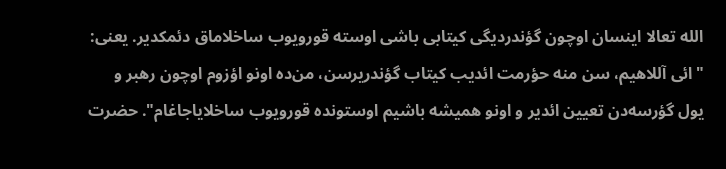الله تعالا اینسان اوچون گؤندردیگی كیتابی باشی اوسته قورویوب ساخلاماق دئمكدیر. یعنی: "ائی آللاهیم، سن منه حؤرمت ائدیب كیتاب گؤندریرسن، من‌ده اونو اؤزوم اوچون رهبر و یول گؤرسه‌دن تعیین ائدیر و اونو همیشه باشیم اوستونده قورویوب ساخلایاجاغام". حضرت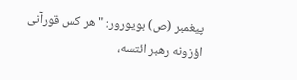پیغمبر (ص) بویورور: "هر كس قورآنی اؤزونه رهبر ائتسه،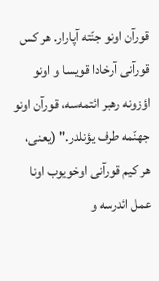قورآن اونو جنّته آپارار. هر كس قورآنی آرخادا قویسا و اونو اؤزونه رهبر ائتمه‌سه، قورآن اونو جهنّمه طرف یؤنلدر." (یعنی، هر كیم قورآنی اوخویوب اونا عمل ائدرسه و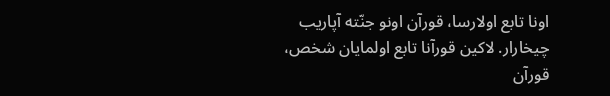اونا تابع اولارسا، قورآن اونو جنّته آپاریب چیخارار. لاكین قورآنا تابع اولمایان شخص، قورآن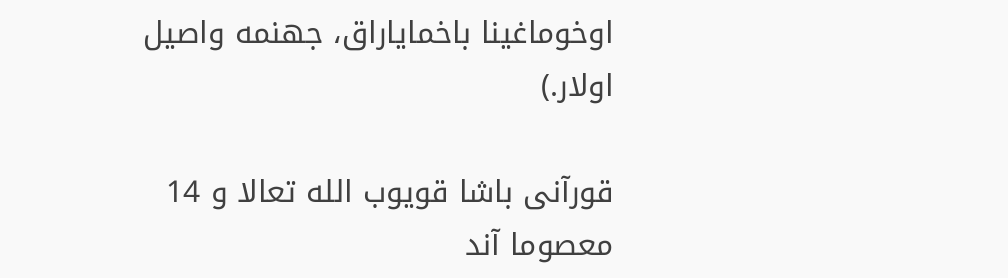اوخوماغینا باخمایا‌راق، جهنمه واصیل اولار.)

قورآنی باشا قویوب الله تعالا و 14 معصوما آند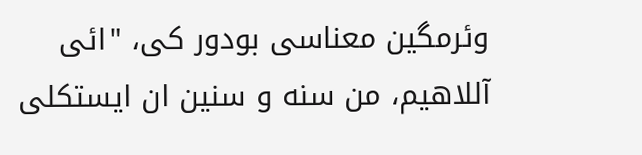وئرمگین معناسی بودور كی، "ائی آللاهیم، من سنه و سنین ان ایستكلی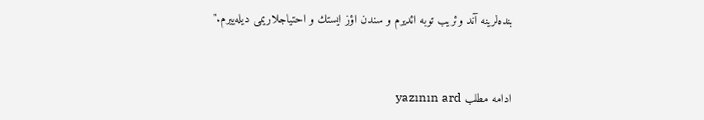بنده‌لرینه آند وئریب توبه ائدیرم و سندن اؤز ایستك و احتیاجلاریمی دیله‌ییرم."


ادامه مطلب yazının ard